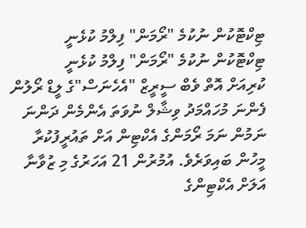ޓިކްޓޮކުން ނުކުމެ "ރޯމަން" ފިލްމު ކުޅެނީ
ޓިކްޓޮކުން ނުކުމެ "ރޯމަން" ފިލްމު ކުޅެނީ
ކުރިއަށް އޮތް ވެބް ސީރީޒް "އެހެނަސް"ގެ ލީޑް ރޯލުން ފެންނަ މުހައްމަދު ވިޝާލް ނުވަތަ އެންމެން ދަންނަ ނަމުން ނަމަ ރޯމަންގެ އެކްޓިން އަށް ތައުރީފުކުރާ މީހުން ބައިވަރެވެ. އުމުރުން 21 އަހަރުގެ މި ޒުވާނާ އަލަށް އެކްޓިންގެ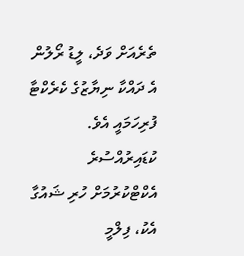ތެރެއަށް ވަދެ، ލީޑު ރޯލުން އެ ދައްކާ ނިޔާޒުގެ ކެރެކްޓާ ފުރިހަމައީ އެވެ.
ކުޑައިރުއްސުރެ އެކްޓްކުރުމަށް ހުރި ޝައުގާ އެކު، ފިލްމީ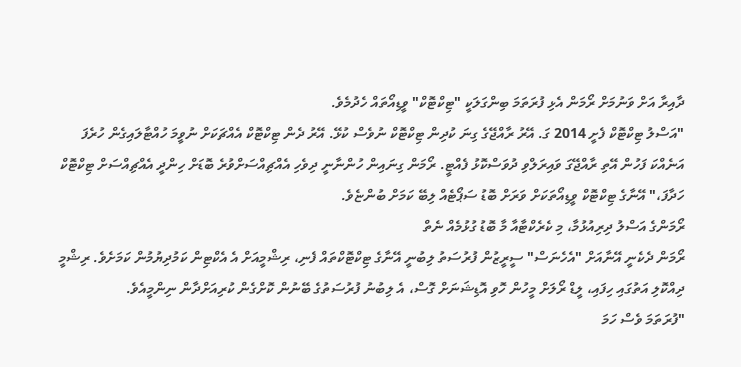ދާއިރާ އަށް ވަނުމަށް ރޯމަން އެޅި ފުރަތަމަ ބިންގަލަކީ "ޓިކްޓޮކް" ވީޑިއޯތައް ހެދުމެވެ.
"އަސްލު ޓިކްޓޮކް ފެށީ 2014 ގަ. އޭރު ރާއްޖޭގެ ގިނަ ކުދިން ޓިކްޓޮކް ނުވެސް ކުޅޭ. އޭރު ދެން ޓިކްޓޮކް އެއްޗަކަށް ނުވީމަ ހުއްޓާލައިގެން ހުރެފަ އަނެއްކަ ފަހުން އޭތި ރާއްޖޭގަ ވައިރަލްވި ދުވަސްކޮޅު ފެއްޓީ. ރޯމަން ގިނައިން ހުންނާނީ ދިވެހި އެއްޗިއްސަށްވުރެ ބޮޑަށް ހިންދީ އެއްޗިއްސަށް ޓިކްޓޮކް ހަދާފަ،" އޭނާގެ ޓިކްޓޮކް ވީޑިއޯތަކަށް ވަރަށް ބޮޑު ސަޕޯޓެއް ލިބޭ ކަމަށް ބުންޏެވެ.
ރޯމަންގެ އަސްލު ދިރިއުޅުމާ، މި ކެރެކްޓާއާ މާ ބޮޑު ގުޅުމެއް ނެތް
ރޯމަން ދެކެނީ އޭނާއަށް "އެހެނަސް" ސީރީޒުން ފުރުސަތު ލިބުނީ އޭނާގެ ޓިކްޓޮކްތައް ފެނި، ރިޝްމީއަށް އެ އެކްޓިން ކަމުދިޔުމުން ކަމަށެވެ. ރިޝްމީ ދިއްކޮލި އަތުގައި ހިފައި، ލީޑް ރޯލަށް މީހުން ހޮވި އޮޑިޝަނަށް ގޮސް، އެ ލިބުނު ފުރުސަތުގެ ބޭނުން ކޮށްގެން ކުރިއަށްދާން ނިންމީއެވެ.
"ފުރަތަމަ ވެސް ހަމަ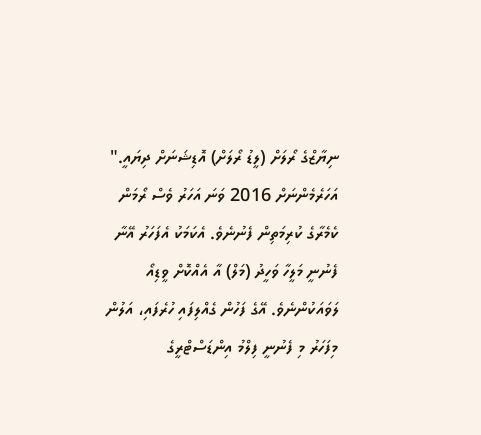ނިޔާޒްގެ ރޯލަށް (ލީޑު ރޯލަށް) އޮޑިޝަނަށް ދިޔައީ."
އަހަރެމެންނަށް 2016 ވަނަ އަހަރު ވެސް ރޯމަން ކެމެރާގެ ކުރިމަތިން ފެނުނެވެ. އެކަމަކު އެފަހަރު އޭނާ ފެނުނީ މަލީހާ ވަހީދު (މަލް) އާ އެއްކޮށް ވީޑިއޯ ލަވައަކުންނެވެ. އޭގެ ފަހުން ގެއްލިފައި ހުރެފައި، އަލުން މިފަހަރު މި ފެނުނީ ފިލްމު އިންޑަސްޓްރީގެ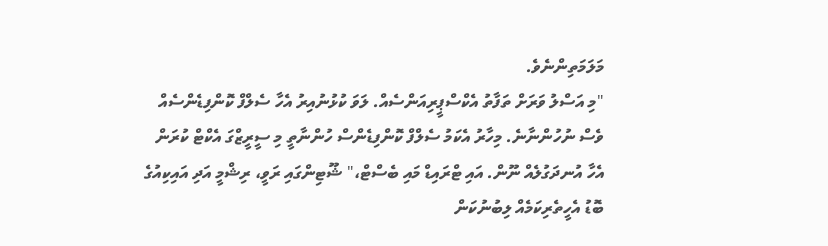މަލަމަތިންނެވެ.
"މި އަސްލު ވަރަށް ތަފާތު އެކްސްޕީރިއަންސެއް. ލަވަ ކުޅުނުއިރު އެހާ ސެލްފް ކޮންފިޑެންސެއް ވެސް ނުހުންނާނެ. މިހާރު އެކަމު ސެލްފް ކޮންފިޑެންސް ހުންނާތީ މި ސީރީޒްގަ އެކްޓް ކުރަން އެހާ އުނދަގުލެއް ނޫން. އައި ޓްރައިޑް މައި ބެސްޓް،" ޝޫޓިންގައި ރަވީ، ރިޝްމީ އަދި އައިކިއުގެ ބޮޑު އެހީތެރިކަމެއް ލިބުނުކަން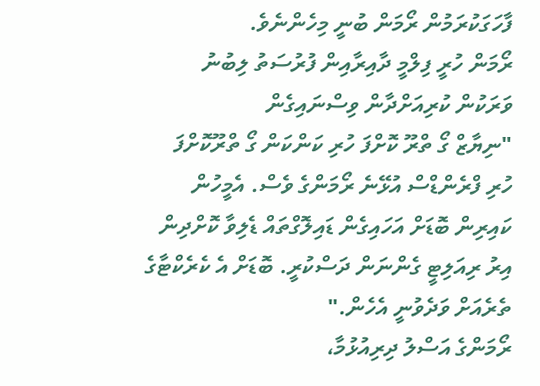ފާހަގަކުރަމުން ރޯމަން ބުނީ މިހެންނެވެ.
ރޯމަން ހުރީ ފިލްމީ ދާއިރާއިން ފުރުސަތު ލިބުނު ވަރަކުން ކުރިއަށްދާން ވިސްނައިގެން
"ނިޔާޒް ގޯ ތްރޫ ކޮށްފަ ހުރި ކަންކަން ގޯ ތްރޫކޮށްފަ ހުރި ފްރެންޑްސް އުޅޭނެ ރޯމަންގެ ވެސް. އެމީހުން ކައިރިން ބޮޑަށް އަހައިގެން ޑައިލޮގްތައް ޑެލިވާ ކޮށްދިން އިރު ރިއަލިޓީ ގެންނަން ދަސްކުރީ. ބޮޑަށް އެ ކެރެކްޓާގެ ތެރެއަށް ވަދެވުނީ އެހެން."
ރޯމަންގެ އަސްލު ދިރިއުޅުމާ،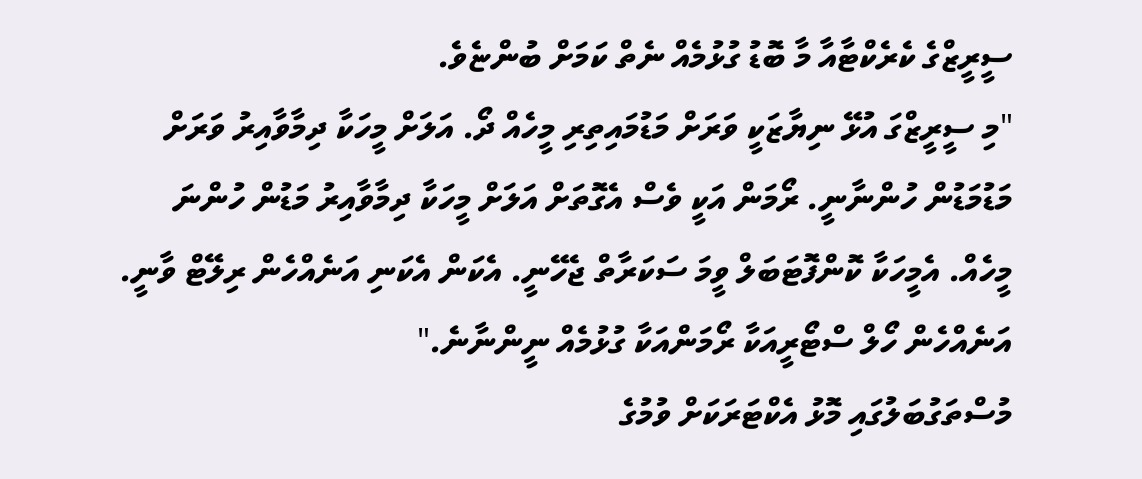ސީރީޒްގެ ކެރެކްޓާއާ މާ ބޮޑު ގުޅުމެއް ނެތް ކަމަށް ބުންޏެވެ.
"މި ސީރީޒްގަ އުޅޭ ނިޔާޒަކީ ވަރަށް މަޑުމައިތިރި މީހެއް ދޯ. އަލަށް މީހަކާ ދިމާވާއިރު ވަރަށް މަޑުމަޑުން ހުންނާނީ. ރޯމަން އަކީ ވެސް އެގޮތަށް އަލަށް މީހަކާ ދިމާވާއިރު މަޑުން ހުންނަ މީހެއް. އެމީހަކާ ކޮންފޮޓަބަލް ވީމަ ސަކަރާތް ޖެހޭނީ. އެކަން އެކަނި އަނެއްހެން ރިލޭޓް ވާނީ. އަނެއްހެން ހޯލް ސްޓޯރީއަކާ ރޯމަންއަކާ ގުޅުމެއް ނީންނާނެ."
މުސްތަގުބަލުގައި މޮޅު އެކްޓަރަކަށް ވުމުގެ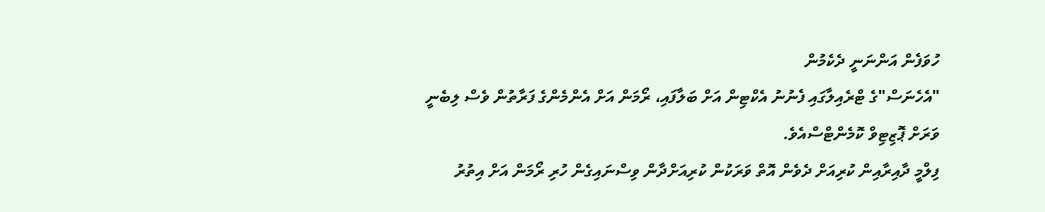ހުވަފެން އަންނަނީ ދެކެމުން
"އެހެނަސް"ގެ ޓްރެއިލާގައި ފެނުނު އެކްޓިން އަށް ބަލާފައި، ރޯމަން އަށް އެންމެންގެ ފަރާތުން ވެސް ލިބެނީ ވަރަށް ޕޮޒިޓިވް ކޮމެންޓްސްއެވެ.
ފިލްމީ ދާއިރާއިން ކުރިއަށް ދެވެން އޮތް ވަރަކުން ކުރިއަށްދާން ވިސްނައިގެން ހުރި ރޯމަން އަށް އިތުރު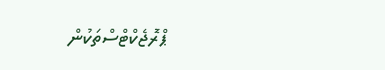ޕްރޮޖެކްޓްސްތަކުން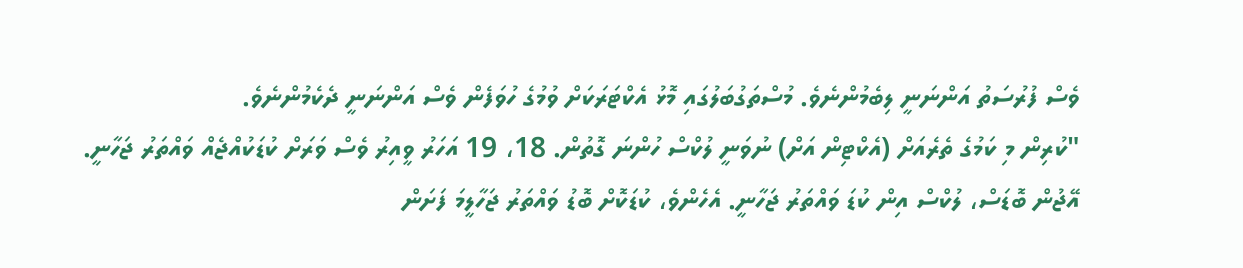ވެސް ފުރުސަތު އަންނަނީ ލިބެމުންނެވެ. މުސްތަގުބަލުގައި މޮޅު އެކްޓަރަކަށް ވުމުގެ ހުވަފެން ވެސް އަންނަނީ ދެކެމުންނެވެ.
"ކުރިން މި ކަމުގެ ތެރެއަށް (އެކްޓިން އަށް) ނުވަނީ ލުކްސް ހުންނަ ގޮތުން. 18، 19 އަހަރު ވީއިރު ވެސް ވަރަށް ކުޑަކުއްޖެއް ވައްތަރު ޖަހާނީ. އޭޖުން ބޮޑަސް، ލުކްސް އިން ކުޑަ ވައްތަރު ޖަހާނީ. އެހެންވެ، ކުޑަކޮށް ބޮޑު ވައްތަރު ޖަހާލީމަ ފަށަން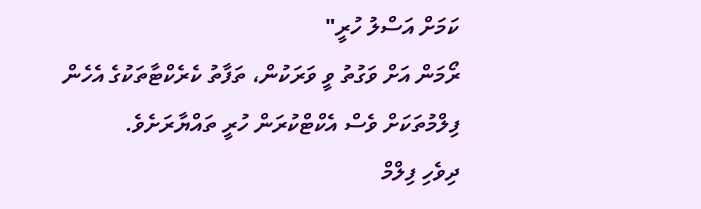ކަމަށް އަސްލު ހުރީ"
ރޯމަން އަށް ވަގުތު ވީ ވަރަކުން، ތަފާތު ކެރެކްޓާތަކުގެ އެހެން ފިލްމުތަކަށް ވެސް އެކްޓްކުރަން ހުރީ ތައްޔާރަށެވެ.
ދިވެހި ފިލްމް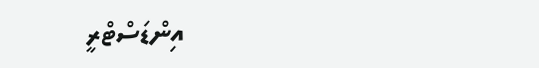އިންޑަސްޓްރީ